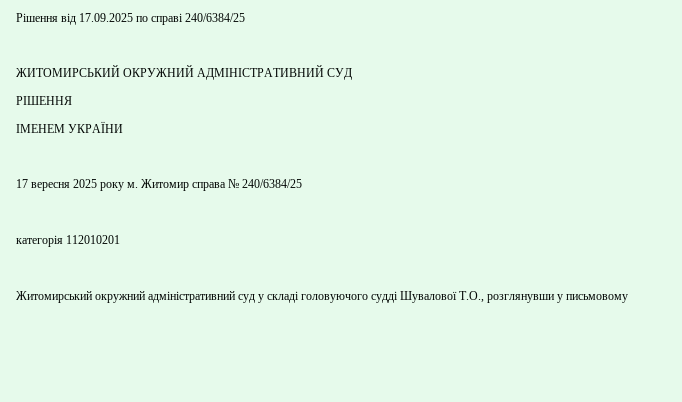Рішення від 17.09.2025 по справі 240/6384/25

ЖИТОМИРСЬКИЙ ОКРУЖНИЙ АДМІНІСТРАТИВНИЙ СУД
РІШЕННЯ
ІМЕНЕМ УКРАЇНИ

17 вересня 2025 року м. Житомир справа № 240/6384/25

категорія 112010201

Житомирський окружний адміністративний суд у складі головуючого судді Шувалової Т.О., розглянувши у письмовому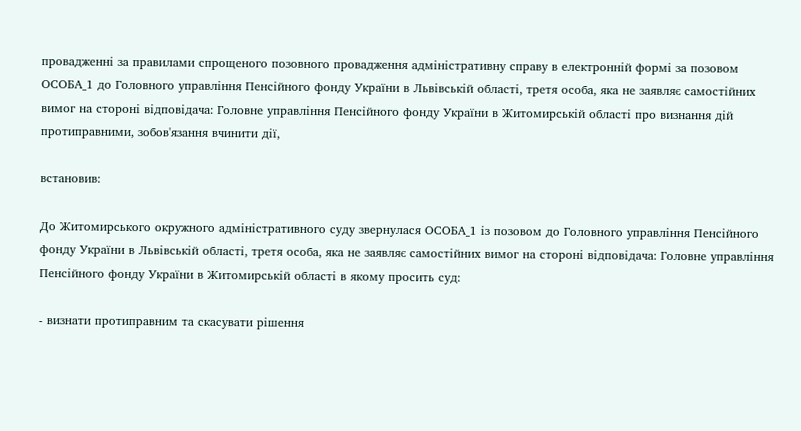провадженні за правилами спрощеного позовного провадження адміністративну справу в електронній формі за позовом ОСОБА_1 до Головного управління Пенсійного фонду України в Львівській області, третя особа, яка не заявляє самостійних вимог на стороні відповідача: Головне управління Пенсійного фонду України в Житомирській області про визнання дій протиправними, зобов'язання вчинити дії,

встановив:

До Житомирського окружного адміністративного суду звернулася ОСОБА_1 із позовом до Головного управління Пенсійного фонду України в Львівській області, третя особа, яка не заявляє самостійних вимог на стороні відповідача: Головне управління Пенсійного фонду України в Житомирській області в якому просить суд:

- визнати протиправним та скасувати рішення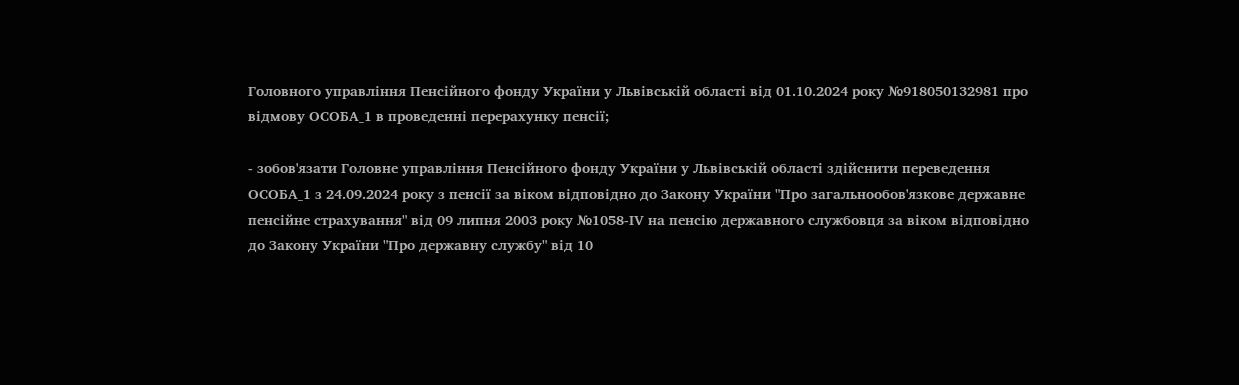Головного управління Пенсійного фонду України у Львівській області від 01.10.2024 року №918050132981 про відмову ОСОБА_1 в проведенні перерахунку пенсії;

- зобов'язати Головне управління Пенсійного фонду України у Львівській області здійснити переведення ОСОБА_1 з 24.09.2024 року з пенсії за віком відповідно до Закону України "Про загальнообов'язкове державне пенсійне страхування" від 09 липня 2003 року №1058-ІV на пенсію державного службовця за віком відповідно до Закону України "Про державну службу" від 10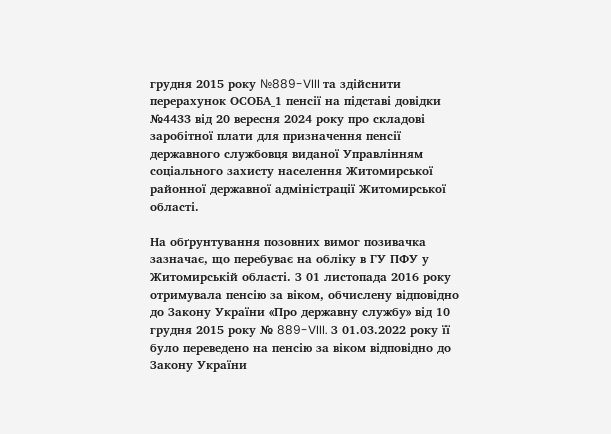грудня 2015 року №889-VIII та здійснити перерахунок ОСОБА_1 пенсії на підставі довідки №4433 від 20 вересня 2024 року про складові заробітної плати для призначення пенсії державного службовця виданої Управлінням соціального захисту населення Житомирської районної державної адміністрації Житомирської області.

На обґрунтування позовних вимог позивачка зазначає, що перебуває на обліку в ГУ ПФУ у Житомирській області. З 01 листопада 2016 року отримувала пенсію за віком, обчислену відповідно до Закону України «Про державну службу» від 10 грудня 2015 року № 889-VIII. З 01.03.2022 року її було переведено на пенсію за віком відповідно до Закону України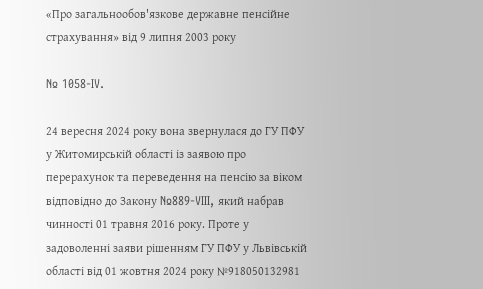«Про загальнообов'язкове державне пенсійне страхування» від 9 липня 2003 року

№ 1058-IV.

24 вересня 2024 року вона звернулася до ГУ ПФУ у Житомирській області із заявою про перерахунок та переведення на пенсію за віком відповідно до Закону №889-VIII, який набрав чинності 01 травня 2016 року. Проте у задоволенні заяви рішенням ГУ ПФУ у Львівській області від 01 жовтня 2024 року №918050132981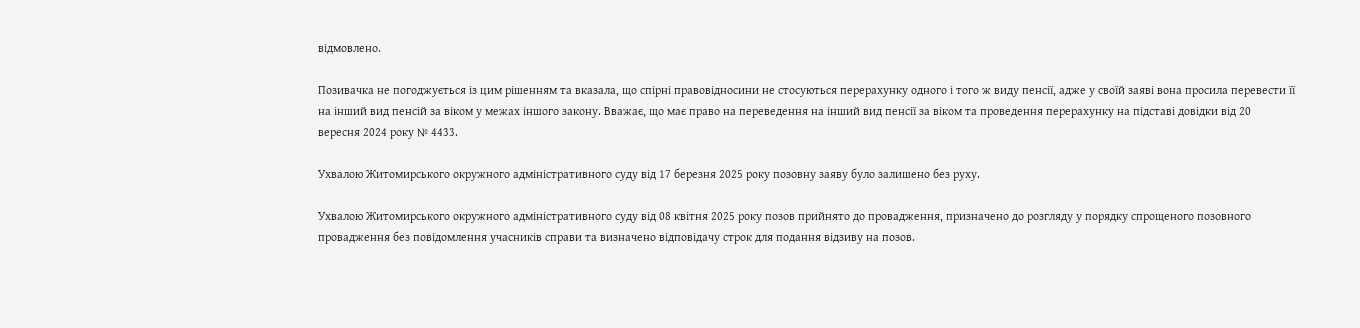відмовлено.

Позивачка не погоджується із цим рішенням та вказала, що спірні правовідносини не стосуються перерахунку одного і того ж виду пенсії, адже у своїй заяві вона просила перевести її на інший вид пенсій за віком у межах іншого закону. Вважає, що має право на переведення на інший вид пенсії за віком та проведення перерахунку на підставі довідки від 20 вересня 2024 року № 4433.

Ухвалою Житомирського окружного адміністративного суду від 17 березня 2025 року позовну заяву було залишено без руху.

Ухвалою Житомирського окружного адміністративного суду від 08 квітня 2025 року позов прийнято до провадження, призначено до розгляду у порядку спрощеного позовного провадження без повідомлення учасників справи та визначено відповідачу строк для подання відзиву на позов.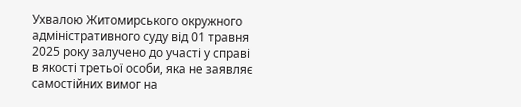Ухвалою Житомирського окружного адміністративного суду від 01 травня 2025 року залучено до участі у справі в якості третьої особи, яка не заявляє самостійних вимог на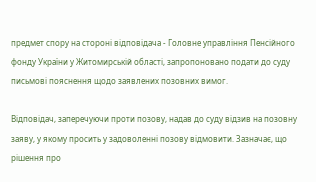предмет спору на стороні відповідача - Головне управління Пенсійного фонду України у Житомирській області, запропоновано подати до суду письмові пояснення щодо заявлених позовних вимог.

Відповідач, заперечуючи проти позову, надав до суду відзив на позовну заяву, у якому просить у задоволенні позову відмовити. Зазначає, що рішення про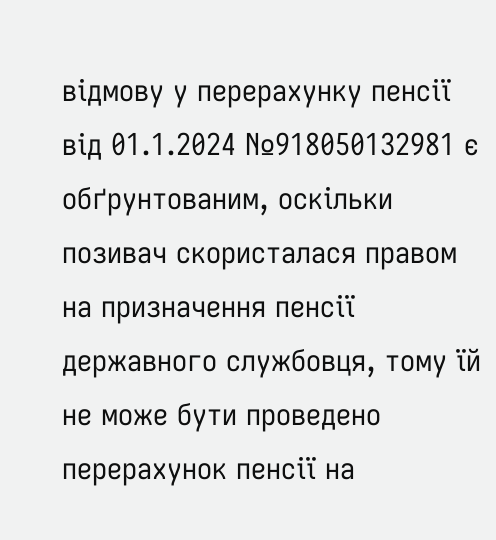відмову у перерахунку пенсії від 01.1.2024 №918050132981 є обґрунтованим, оскільки позивач скористалася правом на призначення пенсії державного службовця, тому їй не може бути проведено перерахунок пенсії на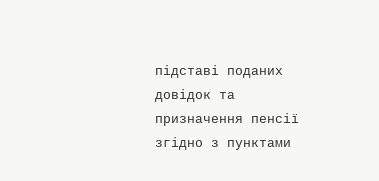підставі поданих довідок та призначення пенсії згідно з пунктами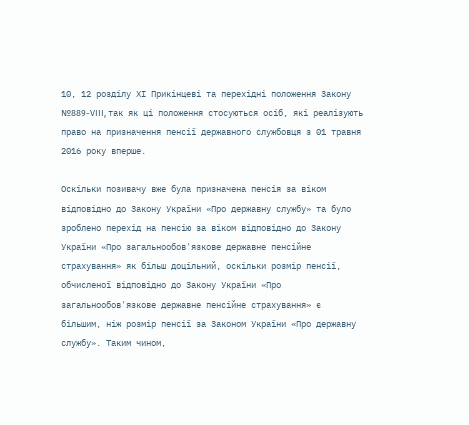10, 12 розділу ХІ Прикінцеві та перехідні положення Закону №889-VIII, так як ці положення стосуються осіб, які реалізують право на призначення пенсії державного службовця з 01 травня 2016 року вперше.

Оскільки позивачу вже була призначена пенсія за віком відповідно до Закону України «Про державну службу» та було зроблено перехід на пенсію за віком відповідно до Закону України «Про загальнообов'язкове державне пенсійне страхування» як більш доцільний, оскільки розмір пенсії, обчисленої відповідно до Закону України «Про загальнообов'язкове державне пенсійне страхування» є більшим, ніж розмір пенсії за Законом України «Про державну службу». Таким чином,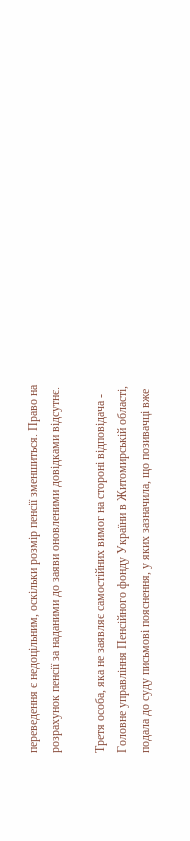переведення є недоцільним, оскільки розмір пенсії зменшиться. Право на розрахунок пенсії за наданими до заяви оновленими довідками відсутнє.

Третя особа, яка не заявляє самостійних вимог на стороні відповідача - Головне управління Пенсійного фонду України в Житомирській області, подала до суду письмові пояснення, у яких зазначила, що позивачці вже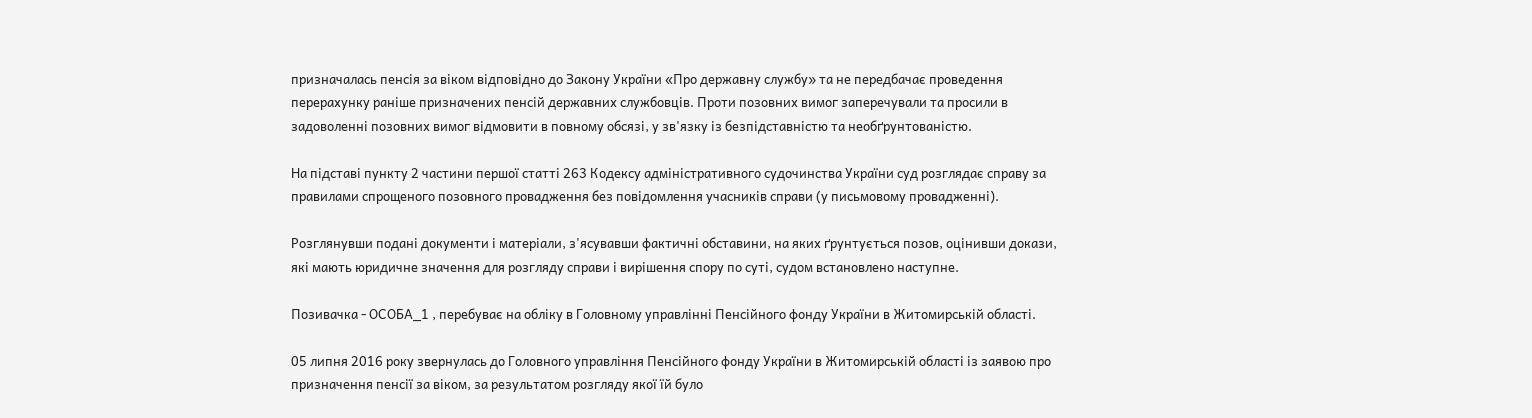призначалась пенсія за віком відповідно до Закону України «Про державну службу» та не передбачає проведення перерахунку раніше призначених пенсій державних службовців. Проти позовних вимог заперечували та просили в задоволенні позовних вимог відмовити в повному обсязі, у зв'язку із безпідставністю та необґрунтованістю.

На підставі пункту 2 частини першої статті 263 Кодексу адміністративного судочинства України суд розглядає справу за правилами спрощеного позовного провадження без повідомлення учасників справи (у письмовому провадженні).

Розглянувши подані документи і матеріали, з'ясувавши фактичні обставини, на яких ґрунтується позов, оцінивши докази, які мають юридичне значення для розгляду справи і вирішення спору по суті, судом встановлено наступне.

Позивачка - ОСОБА_1 , перебуває на обліку в Головному управлінні Пенсійного фонду України в Житомирській області.

05 липня 2016 року звернулась до Головного управління Пенсійного фонду України в Житомирській області із заявою про призначення пенсії за віком, за результатом розгляду якої їй було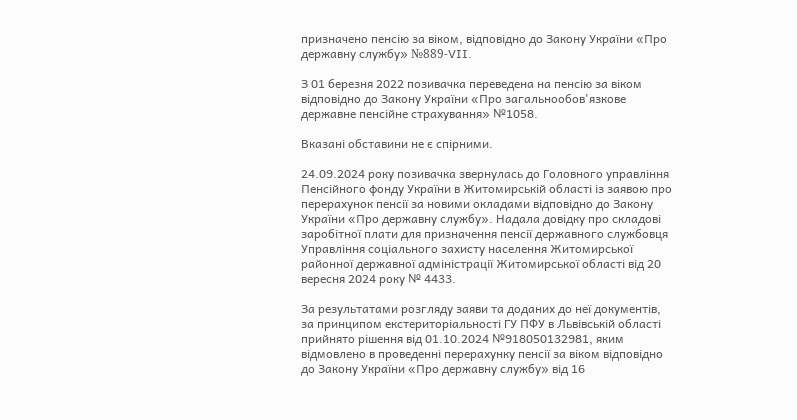призначено пенсію за віком, відповідно до Закону України «Про державну службу» №889-VІІ.

З 01 березня 2022 позивачка переведена на пенсію за віком відповідно до Закону України «Про загальнообов'язкове державне пенсійне страхування» №1058.

Вказані обставини не є спірними.

24.09.2024 року позивачка звернулась до Головного управління Пенсійного фонду України в Житомирській області із заявою про перерахунок пенсії за новими окладами відповідно до Закону України «Про державну службу». Надала довідку про складові заробітної плати для призначення пенсії державного службовця Управління соціального захисту населення Житомирської районної державної адміністрації Житомирської області від 20 вересня 2024 року № 4433.

За результатами розгляду заяви та доданих до неї документів, за принципом екстериторіальності ГУ ПФУ в Львівській області прийнято рішення від 01.10.2024 №918050132981, яким відмовлено в проведенні перерахунку пенсії за віком відповідно до Закону України «Про державну службу» від 16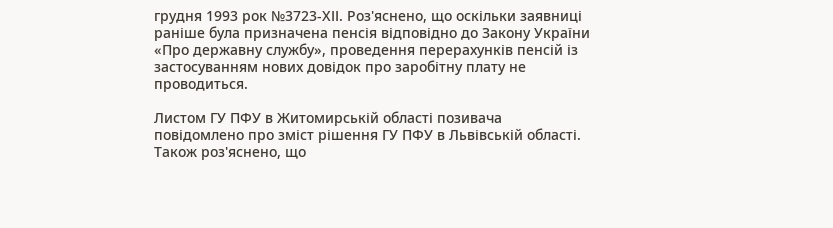грудня 1993 рок №3723-ХІІ. Роз'яснено, що оскільки заявниці раніше була призначена пенсія відповідно до Закону України «Про державну службу», проведення перерахунків пенсій із застосуванням нових довідок про заробітну плату не проводиться.

Листом ГУ ПФУ в Житомирській області позивача повідомлено про зміст рішення ГУ ПФУ в Львівській області. Також роз'яснено, що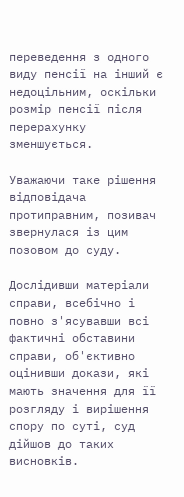переведення з одного виду пенсії на інший є недоцільним, оскільки розмір пенсії після перерахунку зменшується.

Уважаючи таке рішення відповідача протиправним, позивач звернулася із цим позовом до суду.

Дослідивши матеріали справи, всебічно і повно з'ясувавши всі фактичні обставини справи, об'єктивно оцінивши докази, які мають значення для її розгляду і вирішення спору по суті, суд дійшов до таких висновків.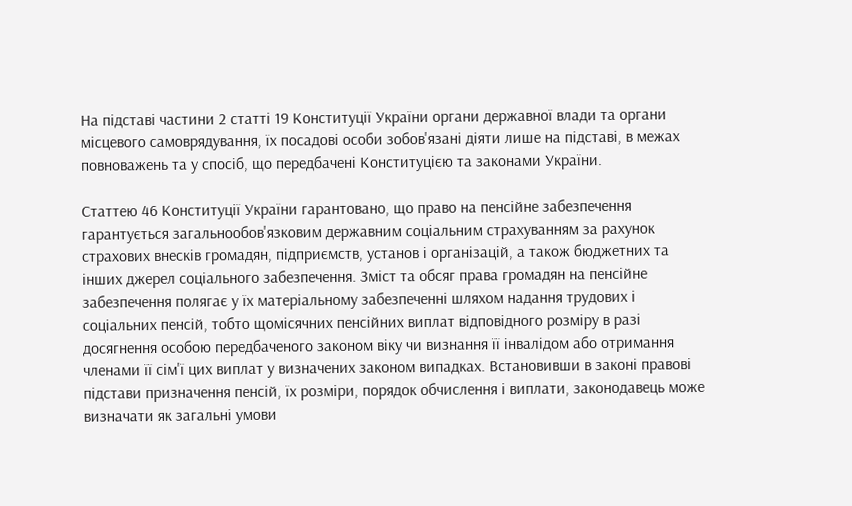На підставі частини 2 статті 19 Конституції України органи державної влади та органи місцевого самоврядування, їх посадові особи зобов'язані діяти лише на підставі, в межах повноважень та у спосіб, що передбачені Конституцією та законами України.

Статтею 46 Конституції України гарантовано, що право на пенсійне забезпечення гарантується загальнообов'язковим державним соціальним страхуванням за рахунок страхових внесків громадян, підприємств, установ і організацій, а також бюджетних та інших джерел соціального забезпечення. Зміст та обсяг права громадян на пенсійне забезпечення полягає у їх матеріальному забезпеченні шляхом надання трудових і соціальних пенсій, тобто щомісячних пенсійних виплат відповідного розміру в разі досягнення особою передбаченого законом віку чи визнання її інвалідом або отримання членами її сім'ї цих виплат у визначених законом випадках. Встановивши в законі правові підстави призначення пенсій, їх розміри, порядок обчислення і виплати, законодавець може визначати як загальні умови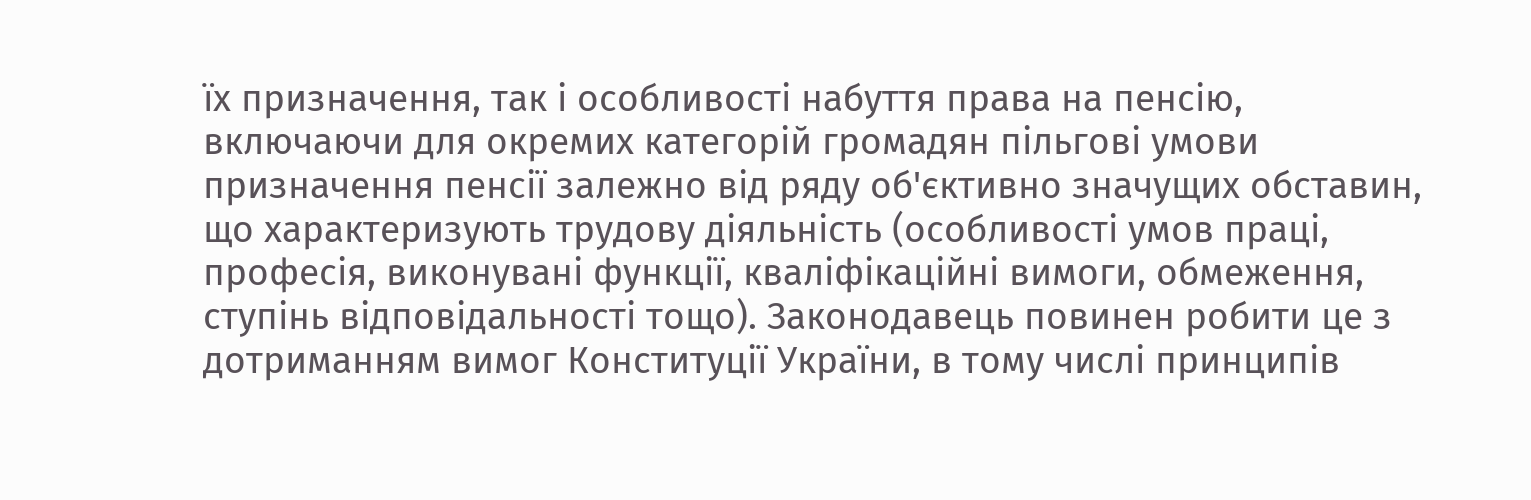їх призначення, так і особливості набуття права на пенсію, включаючи для окремих категорій громадян пільгові умови призначення пенсії залежно від ряду об'єктивно значущих обставин, що характеризують трудову діяльність (особливості умов праці, професія, виконувані функції, кваліфікаційні вимоги, обмеження, ступінь відповідальності тощо). Законодавець повинен робити це з дотриманням вимог Конституції України, в тому числі принципів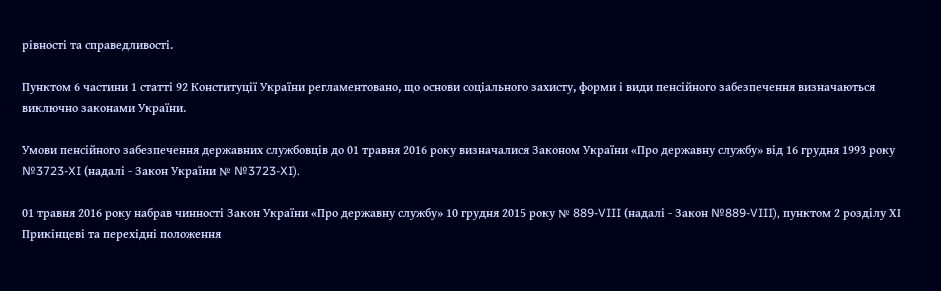рівності та справедливості.

Пунктом 6 частини 1 статті 92 Конституції України регламентовано, що основи соціального захисту, форми і види пенсійного забезпечення визначаються виключно законами України.

Умови пенсійного забезпечення державних службовців до 01 травня 2016 року визначалися Законом України «Про державну службу» від 16 грудня 1993 року №3723-XI (надалі - Закон України № №3723-XI).

01 травня 2016 року набрав чинності Закон України «Про державну службу» 10 грудня 2015 року № 889-VIII (надалі - Закон №889-VIII), пунктом 2 розділу ХІ Прикінцеві та перехідні положення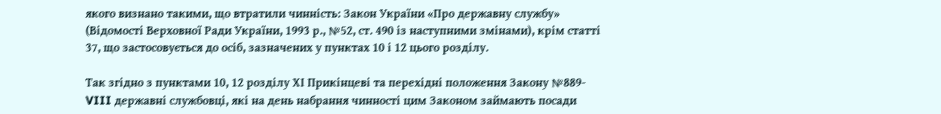якого визнано такими, що втратили чинність: Закон України «Про державну службу» (Відомості Верховної Ради України, 1993 р., №52, ст. 490 із наступними змінами), крім статті 37, що застосовується до осіб, зазначених у пунктах 10 і 12 цього розділу.

Так згідно з пунктами 10, 12 розділу ХІ Прикінцеві та перехідні положення Закону №889-VIII державні службовці, які на день набрання чинності цим Законом займають посади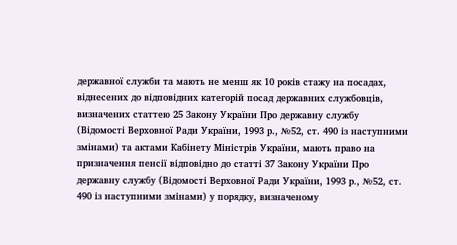державної служби та мають не менш як 10 років стажу на посадах, віднесених до відповідних категорій посад державних службовців, визначених статтею 25 Закону України Про державну службу (Відомості Верховної Ради України, 1993 р., №52, ст. 490 із наступними змінами) та актами Кабінету Міністрів України, мають право на призначення пенсії відповідно до статті 37 Закону України Про державну службу (Відомості Верховної Ради України, 1993 р., №52, ст. 490 із наступними змінами) у порядку, визначеному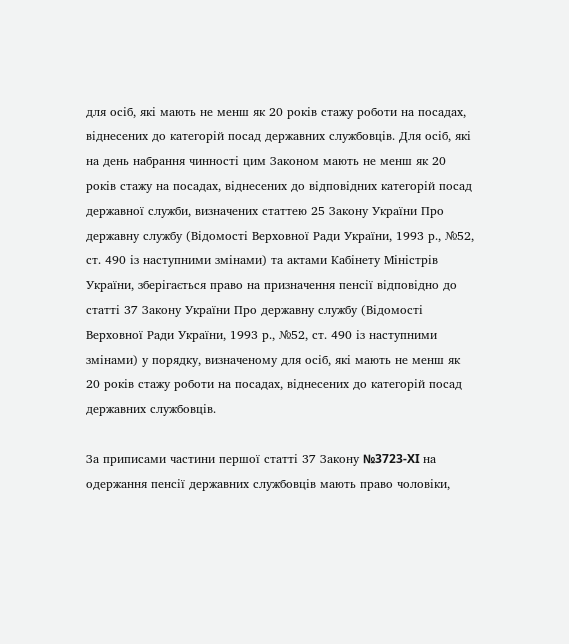для осіб, які мають не менш як 20 років стажу роботи на посадах, віднесених до категорій посад державних службовців. Для осіб, які на день набрання чинності цим Законом мають не менш як 20 років стажу на посадах, віднесених до відповідних категорій посад державної служби, визначених статтею 25 Закону України Про державну службу (Відомості Верховної Ради України, 1993 р., №52, ст. 490 із наступними змінами) та актами Кабінету Міністрів України, зберігається право на призначення пенсії відповідно до статті 37 Закону України Про державну службу (Відомості Верховної Ради України, 1993 р., №52, ст. 490 із наступними змінами) у порядку, визначеному для осіб, які мають не менш як 20 років стажу роботи на посадах, віднесених до категорій посад державних службовців.

За приписами частини першої статті 37 Закону №3723-XI на одержання пенсії державних службовців мають право чоловіки,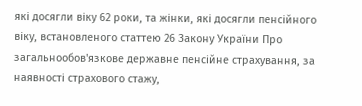які досягли віку 62 роки, та жінки, які досягли пенсійного віку, встановленого статтею 26 Закону України Про загальнообов'язкове державне пенсійне страхування, за наявності страхового стажу,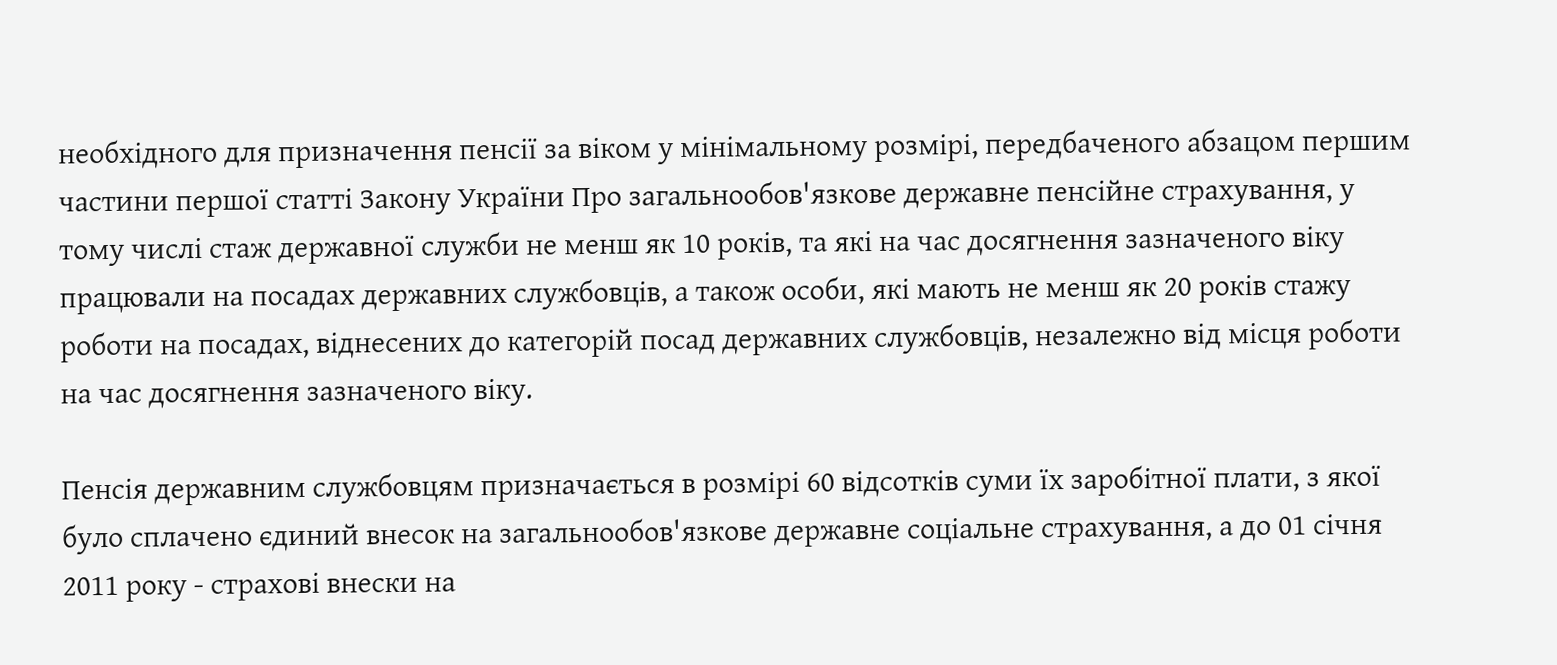необхідного для призначення пенсії за віком у мінімальному розмірі, передбаченого абзацом першим частини першої статті Закону України Про загальнообов'язкове державне пенсійне страхування, у тому числі стаж державної служби не менш як 10 років, та які на час досягнення зазначеного віку працювали на посадах державних службовців, а також особи, які мають не менш як 20 років стажу роботи на посадах, віднесених до категорій посад державних службовців, незалежно від місця роботи на час досягнення зазначеного віку.

Пенсія державним службовцям призначається в розмірі 60 відсотків суми їх заробітної плати, з якої було сплачено єдиний внесок на загальнообов'язкове державне соціальне страхування, а до 01 січня 2011 року - страхові внески на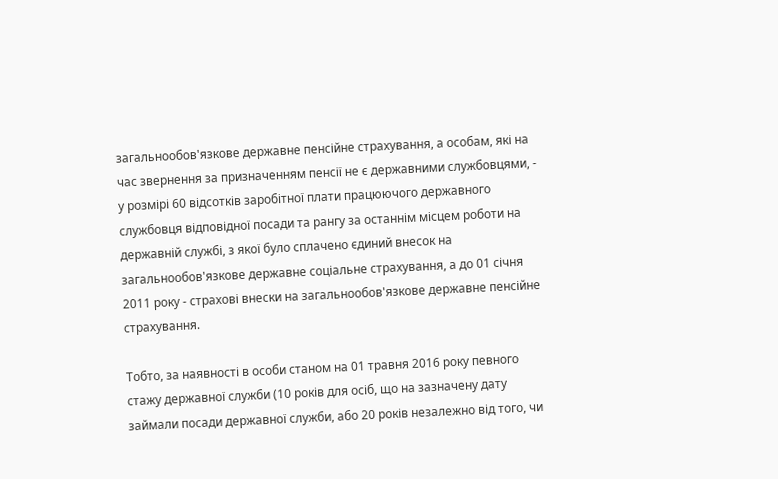загальнообов'язкове державне пенсійне страхування, а особам, які на час звернення за призначенням пенсії не є державними службовцями, - у розмірі 60 відсотків заробітної плати працюючого державного службовця відповідної посади та рангу за останнім місцем роботи на державній службі, з якої було сплачено єдиний внесок на загальнообов'язкове державне соціальне страхування, а до 01 січня 2011 року - страхові внески на загальнообов'язкове державне пенсійне страхування.

Тобто, за наявності в особи станом на 01 травня 2016 року певного стажу державної служби (10 років для осіб, що на зазначену дату займали посади державної служби, або 20 років незалежно від того, чи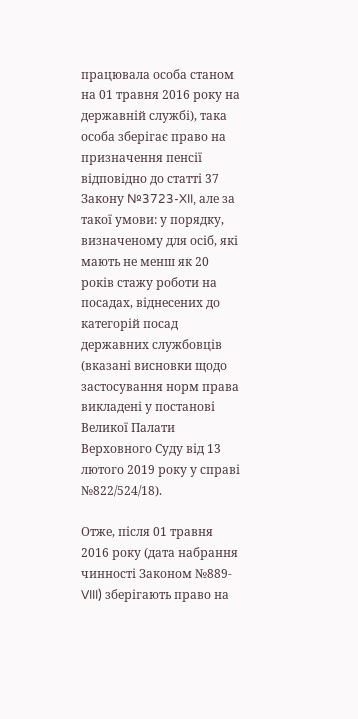працювала особа станом на 01 травня 2016 року на державній службі), така особа зберігає право на призначення пенсії відповідно до статті 37 Закону №3723-XII, але за такої умови: у порядку, визначеному для осіб, які мають не менш як 20 років стажу роботи на посадах, віднесених до категорій посад державних службовців (вказані висновки щодо застосування норм права викладені у постанові Великої Палати Верховного Суду від 13 лютого 2019 року у справі №822/524/18).

Отже, після 01 травня 2016 року (дата набрання чинності Законом №889-VIII) зберігають право на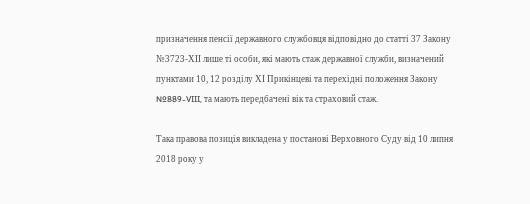призначення пенсії державного службовця відповідно до статті 37 Закону №3723-ХІІ лише ті особи, які мають стаж державної служби, визначений пунктами 10, 12 розділу ХІ Прикінцеві та перехідні положення Закону №889-VIII, та мають передбачені вік та страховий стаж.

Така правова позиція викладена у постанові Верховного Суду від 10 липня 2018 року у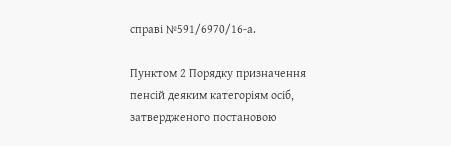справі №591/6970/16-а.

Пунктом 2 Порядку призначення пенсій деяким категоріям осіб, затвердженого постановою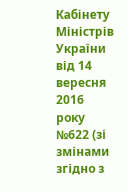Кабінету Міністрів України від 14 вересня 2016 року №622 (зі змінами згідно з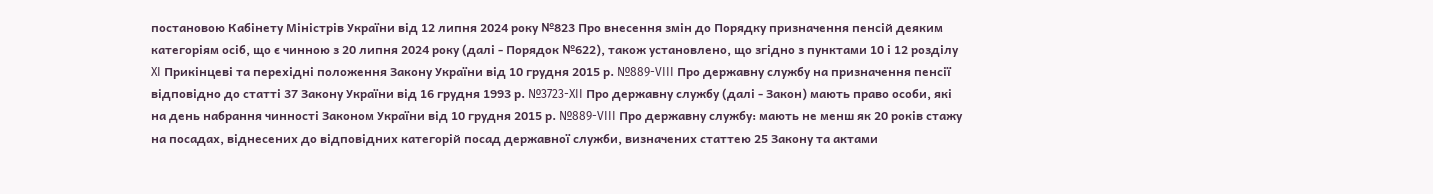постановою Кабінету Міністрів України від 12 липня 2024 року №823 Про внесення змін до Порядку призначення пенсій деяким категоріям осіб, що є чинною з 20 липня 2024 року (далі - Порядок №622), також установлено, що згідно з пунктами 10 і 12 розділу XI Прикінцеві та перехідні положення Закону України від 10 грудня 2015 р. №889-VIII Про державну службу на призначення пенсії відповідно до статті 37 Закону України від 16 грудня 1993 р. №3723-XII Про державну службу (далі - Закон) мають право особи, які на день набрання чинності Законом України від 10 грудня 2015 р. №889-VIII Про державну службу: мають не менш як 20 років стажу на посадах, віднесених до відповідних категорій посад державної служби, визначених статтею 25 Закону та актами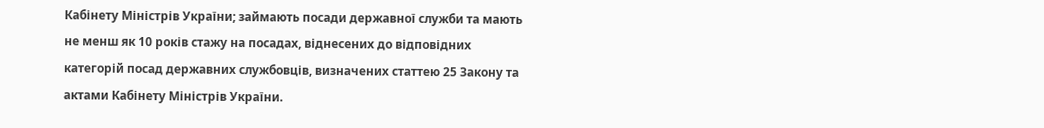Кабінету Міністрів України; займають посади державної служби та мають не менш як 10 років стажу на посадах, віднесених до відповідних категорій посад державних службовців, визначених статтею 25 Закону та актами Кабінету Міністрів України.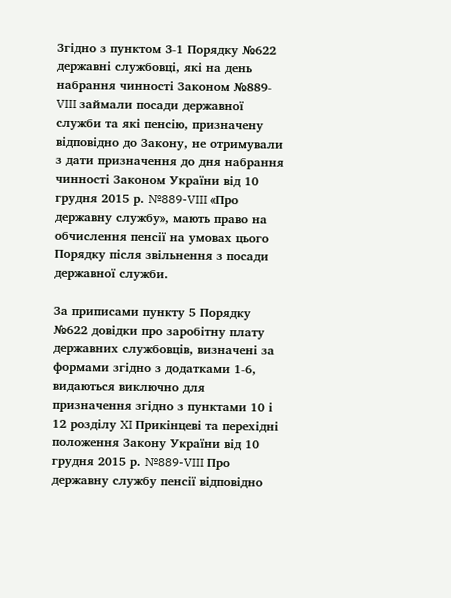Згідно з пунктом 3-1 Порядку №622 державні службовці, які на день набрання чинності Законом №889-VIII займали посади державної служби та які пенсію, призначену відповідно до Закону, не отримували з дати призначення до дня набрання чинності Законом України від 10 грудня 2015 р. №889-VIII «Про державну службу», мають право на обчислення пенсії на умовах цього Порядку після звільнення з посади державної служби.

За приписами пункту 5 Порядку №622 довідки про заробітну плату державних службовців, визначені за формами згідно з додатками 1-6, видаються виключно для призначення згідно з пунктами 10 і 12 розділу XI Прикінцеві та перехідні положення Закону України від 10 грудня 2015 р. №889-VIII Про державну службу пенсії відповідно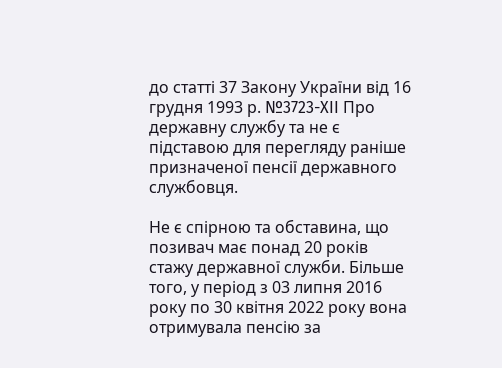до статті 37 Закону України від 16 грудня 1993 р. №3723-XII Про державну службу та не є підставою для перегляду раніше призначеної пенсії державного службовця.

Не є спірною та обставина, що позивач має понад 20 років стажу державної служби. Більше того, у період з 03 липня 2016 року по 30 квітня 2022 року вона отримувала пенсію за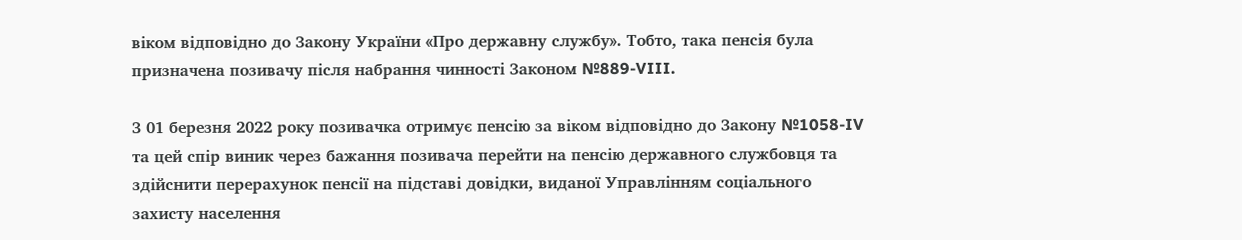віком відповідно до Закону України «Про державну службу». Тобто, така пенсія була призначена позивачу після набрання чинності Законом №889-VIII.

З 01 березня 2022 року позивачка отримує пенсію за віком відповідно до Закону №1058-IV та цей спір виник через бажання позивача перейти на пенсію державного службовця та здійснити перерахунок пенсії на підставі довідки, виданої Управлінням соціального захисту населення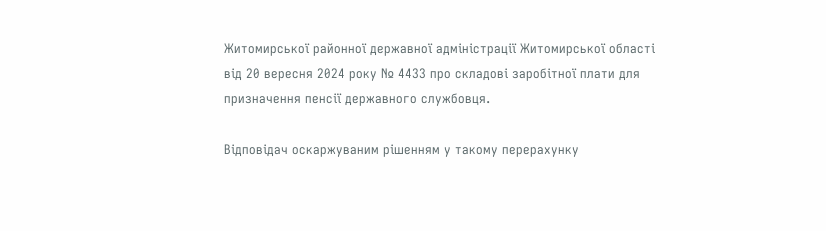Житомирської районної державної адміністрації Житомирської області від 20 вересня 2024 року № 4433 про складові заробітної плати для призначення пенсії державного службовця.

Відповідач оскаржуваним рішенням у такому перерахунку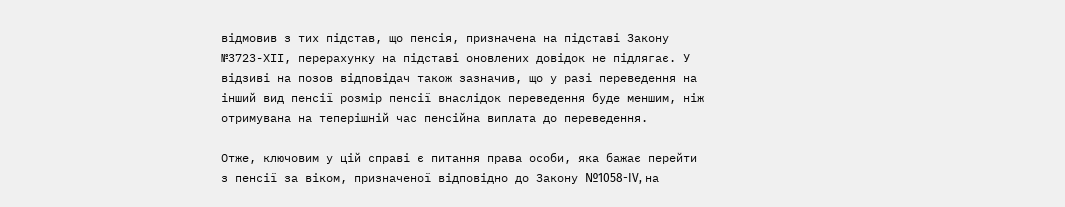відмовив з тих підстав, що пенсія, призначена на підставі Закону №3723-ХІІ, перерахунку на підставі оновлених довідок не підлягає. У відзиві на позов відповідач також зазначив, що у разі переведення на інший вид пенсії розмір пенсії внаслідок переведення буде меншим, ніж отримувана на теперішній час пенсійна виплата до переведення.

Отже, ключовим у цій справі є питання права особи, яка бажає перейти з пенсії за віком, призначеної відповідно до Закону №1058-IV, на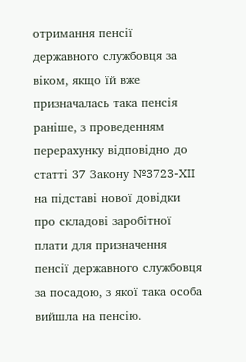отримання пенсії державного службовця за віком, якщо їй вже призначалась така пенсія раніше, з проведенням перерахунку відповідно до статті 37 Закону №3723-XII на підставі нової довідки про складові заробітної плати для призначення пенсії державного службовця за посадою, з якої така особа вийшла на пенсію.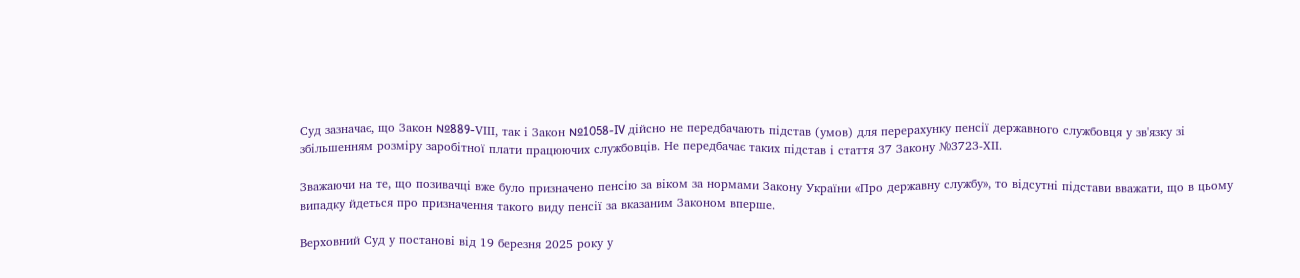Суд зазначає, що Закон №889-VІІІ, так і Закон №1058-IV дійсно не передбачають підстав (умов) для перерахунку пенсії державного службовця у зв'язку зі збільшенням розміру заробітної плати працюючих службовців. Не передбачає таких підстав і стаття 37 Закону №3723-ХІІ.

Зважаючи на те, що позивачці вже було призначено пенсію за віком за нормами Закону України «Про державну службу», то відсутні підстави вважати, що в цьому випадку йдеться про призначення такого виду пенсії за вказаним Законом вперше.

Верховний Суд у постанові від 19 березня 2025 року у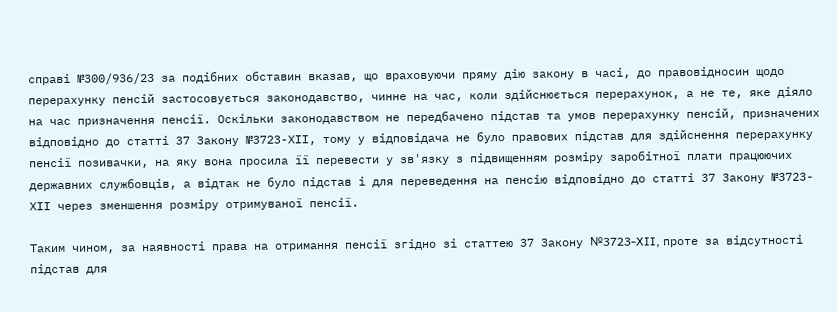справі №300/936/23 за подібних обставин вказав, що враховуючи пряму дію закону в часі, до правовідносин щодо перерахунку пенсій застосовується законодавство, чинне на час, коли здійснюється перерахунок, а не те, яке діяло на час призначення пенсії. Оскільки законодавством не передбачено підстав та умов перерахунку пенсій, призначених відповідно до статті 37 Закону №3723-ХІІ, тому у відповідача не було правових підстав для здійснення перерахунку пенсії позивачки, на яку вона просила її перевести у зв'язку з підвищенням розміру заробітної плати працюючих державних службовців, а відтак не було підстав і для переведення на пенсію відповідно до статті 37 Закону №3723-ХІІ через зменшення розміру отримуваної пенсії.

Таким чином, за наявності права на отримання пенсії згідно зі статтею 37 Закону №3723-XII, проте за відсутності підстав для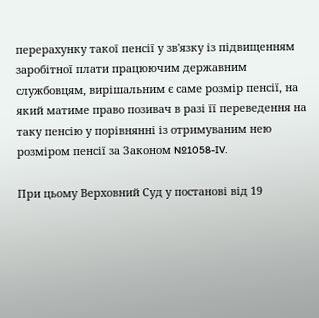перерахунку такої пенсії у зв'язку із підвищенням заробітної плати працюючим державним службовцям, вирішальним є саме розмір пенсії, на який матиме право позивач в разі її переведення на таку пенсію у порівнянні із отримуваним нею розміром пенсії за Законом №1058-IV.

При цьому Верховний Суд у постанові від 19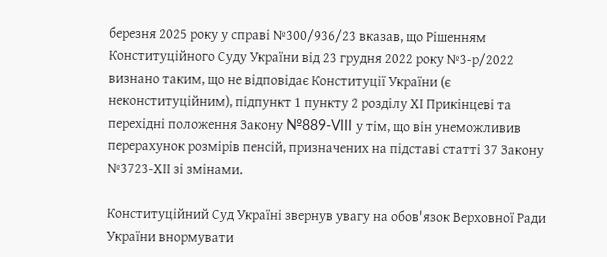березня 2025 року у справі №300/936/23 вказав, що Рішенням Конституційного Суду України від 23 грудня 2022 року №3-р/2022 визнано таким, що не відповідає Конституції України (є неконституційним), підпункт 1 пункту 2 розділу ХІ Прикінцеві та перехідні положення Закону №889-VIII у тім, що він унеможливив перерахунок розмірів пенсій, призначених на підставі статті 37 Закону №3723-ХІІ зі змінами.

Конституційний Суд Україні звернув увагу на обов'язок Верховної Ради України внормувати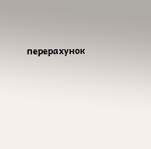перерахунок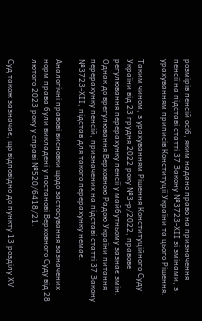розмірів пенсій осіб, яким надано право на призначення пенсії на підставі статті 37 Закону №3723-ХІІ зі змінами, з урахуванням приписів Конституції України та цього Рішення.

Таким чином, з урахуванням Рішення Конституційного Суду України від 23 грудня 2022 року №3-р/2022, правове регулювання перерахунку пенсії у майбутньому зазнає змін. Однак до врегулювання Верховною Радою України питання перерахунку пенсій, призначених на підставі статті 37 Закону №3723-ХІІ, підстав для такого перерахунку немає.

Аналогічні правові висновки щодо застосування зазначених норм права були викладені у постанові Верховного Суду від 28 лютого 2023 року у справі №520/6418/21.

Суд також зазначає, що відповідно до пункту 13 розділу ХV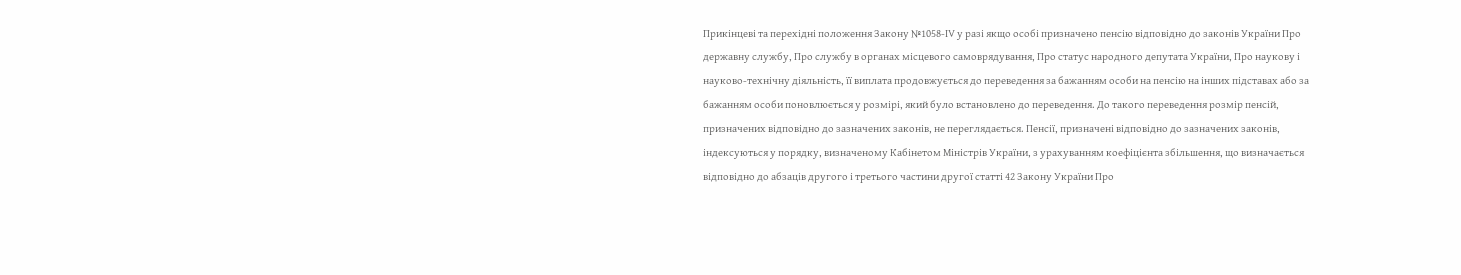Прикінцеві та перехідні положення Закону №1058-ІV у разі якщо особі призначено пенсію відповідно до законів України Про державну службу, Про службу в органах місцевого самоврядування, Про статус народного депутата України, Про наукову і науково-технічну діяльність, її виплата продовжується до переведення за бажанням особи на пенсію на інших підставах або за бажанням особи поновлюється у розмірі, який було встановлено до переведення. До такого переведення розмір пенсій, призначених відповідно до зазначених законів, не переглядається. Пенсії, призначені відповідно до зазначених законів, індексуються у порядку, визначеному Кабінетом Міністрів України, з урахуванням коефіцієнта збільшення, що визначається відповідно до абзаців другого і третього частини другої статті 42 Закону України Про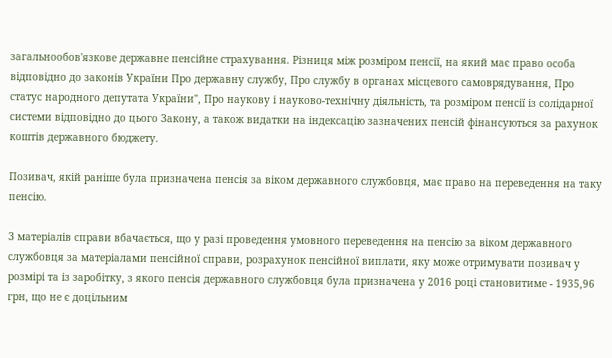загальнообов'язкове державне пенсійне страхування. Різниця між розміром пенсії, на який має право особа відповідно до законів України Про державну службу, Про службу в органах місцевого самоврядування, Про статус народного депутата України", Про наукову і науково-технічну діяльність, та розміром пенсії із солідарної системи відповідно до цього Закону, а також видатки на індексацію зазначених пенсій фінансуються за рахунок коштів державного бюджету.

Позивач, якій раніше була призначена пенсія за віком державного службовця, має право на переведення на таку пенсію.

З матеріалів справи вбачається, що у разі проведення умовного переведення на пенсію за віком державного службовця за матеріалами пенсійної справи, розрахунок пенсійної виплати, яку може отримувати позивач у розмірі та із заробітку, з якого пенсія державного службовця була призначена у 2016 році становитиме - 1935,96 грн, що не є доцільним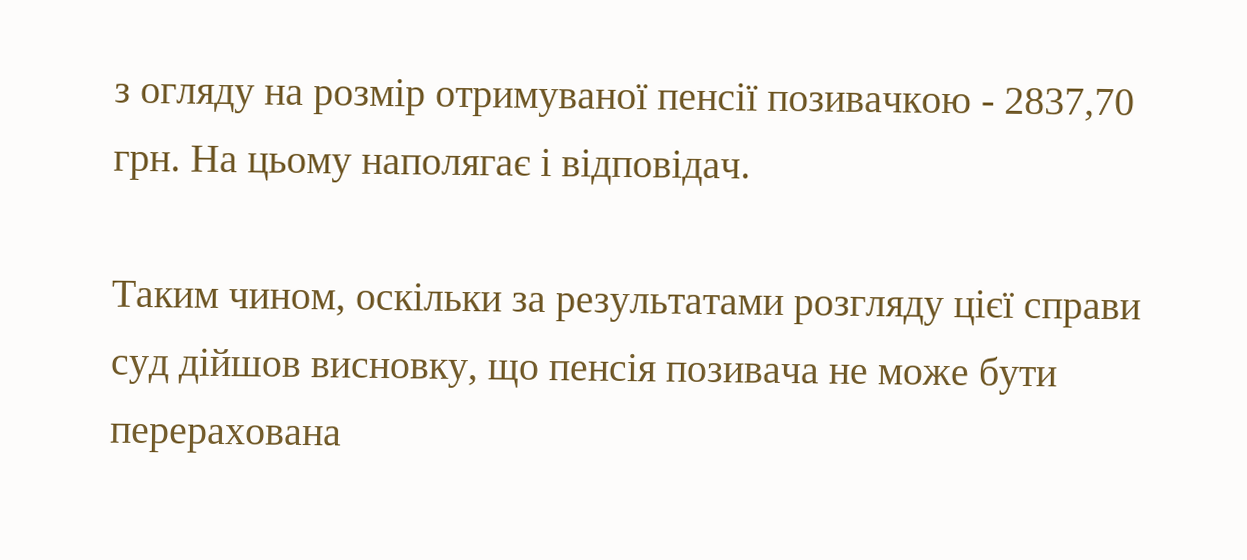з огляду на розмір отримуваної пенсії позивачкою - 2837,70 грн. На цьому наполягає і відповідач.

Таким чином, оскільки за результатами розгляду цієї справи суд дійшов висновку, що пенсія позивача не може бути перерахована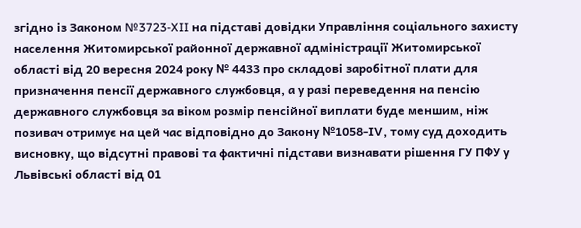згідно із Законом №3723-XII на підставі довідки Управління соціального захисту населення Житомирської районної державної адміністрації Житомирської області від 20 вересня 2024 року № 4433 про складові заробітної плати для призначення пенсії державного службовця, а у разі переведення на пенсію державного службовця за віком розмір пенсійної виплати буде меншим, ніж позивач отримує на цей час відповідно до Закону №1058-ІV, тому суд доходить висновку, що відсутні правові та фактичні підстави визнавати рішення ГУ ПФУ у Львівські області від 01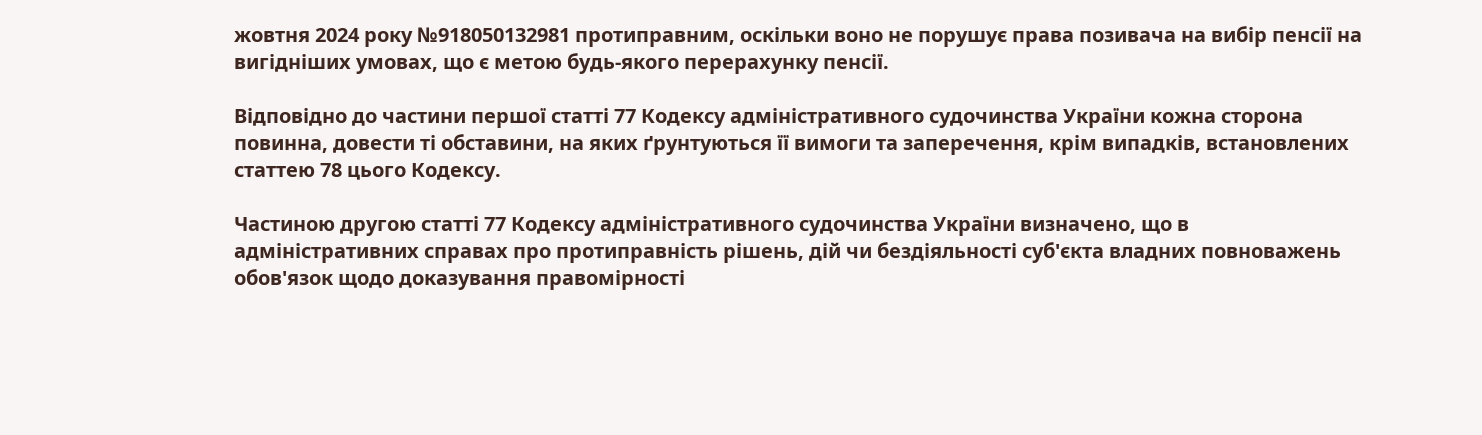жовтня 2024 року №918050132981 протиправним, оскільки воно не порушує права позивача на вибір пенсії на вигідніших умовах, що є метою будь-якого перерахунку пенсії.

Відповідно до частини першої статті 77 Кодексу адміністративного судочинства України кожна сторона повинна, довести ті обставини, на яких ґрунтуються її вимоги та заперечення, крім випадків, встановлених статтею 78 цього Кодексу.

Частиною другою статті 77 Кодексу адміністративного судочинства України визначено, що в адміністративних справах про протиправність рішень, дій чи бездіяльності суб'єкта владних повноважень обов'язок щодо доказування правомірності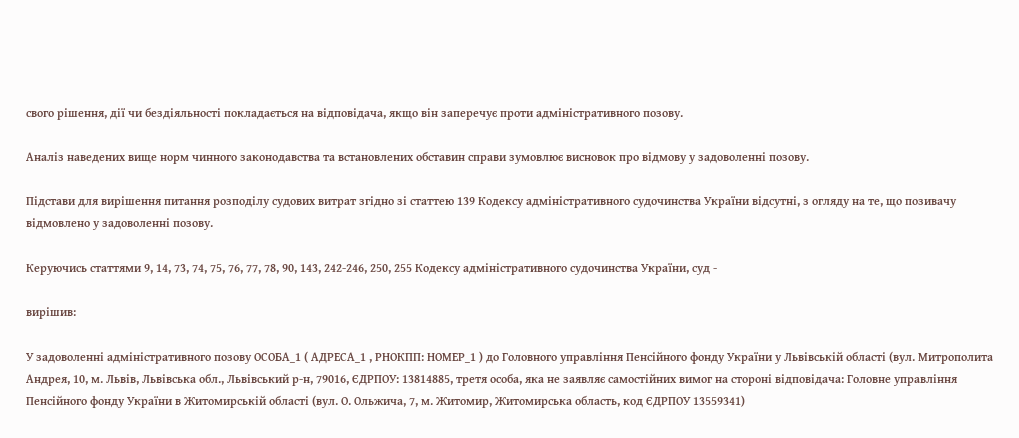свого рішення, дії чи бездіяльності покладається на відповідача, якщо він заперечує проти адміністративного позову.

Аналіз наведених вище норм чинного законодавства та встановлених обставин справи зумовлює висновок про відмову у задоволенні позову.

Підстави для вирішення питання розподілу судових витрат згідно зі статтею 139 Кодексу адміністративного судочинства України відсутні, з огляду на те, що позивачу відмовлено у задоволенні позову.

Керуючись статтями 9, 14, 73, 74, 75, 76, 77, 78, 90, 143, 242-246, 250, 255 Кодексу адміністративного судочинства України, суд -

вирішив:

У задоволенні адміністративного позову ОСОБА_1 ( АДРЕСА_1 , РНОКПП: НОМЕР_1 ) до Головного управління Пенсійного фонду України у Львівській області (вул. Митрополита Андрея, 10, м. Львів, Львівська обл., Львівський р-н, 79016, ЄДРПОУ: 13814885, третя особа, яка не заявляє самостійних вимог на стороні відповідача: Головне управління Пенсійного фонду України в Житомирській області (вул. О. Ольжича, 7, м. Житомир, Житомирська область, код ЄДРПОУ 13559341)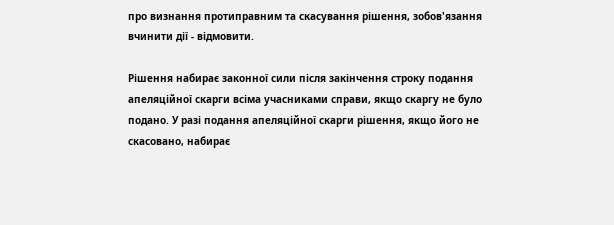про визнання протиправним та скасування рішення, зобов'язання вчинити дії - відмовити.

Рішення набирає законної сили після закінчення строку подання апеляційної скарги всіма учасниками справи, якщо скаргу не було подано. У разі подання апеляційної скарги рішення, якщо його не скасовано, набирає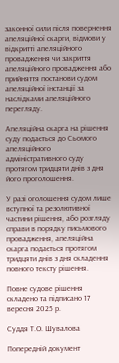законної сили після повернення апеляційної скарги, відмови у відкритті апеляційного провадження чи закриття апеляційного провадження або прийняття постанови судом апеляційної інстанції за наслідками апеляційного перегляду.

Апеляційна скарга на рішення суду подається до Сьомого апеляційного адміністративного суду протягом тридцяти днів з дня його проголошення.

У разі оголошення судом лише вступної та резолютивної частини рішення, або розгляду справи в порядку письмового провадження, апеляційна скарга подається протягом тридцяти днів з дня складення повного тексту рішення.

Повне судове рішення складено та підписано 17 вересня 2025 р.

Суддя Т.О. Шувалова

Попередній документ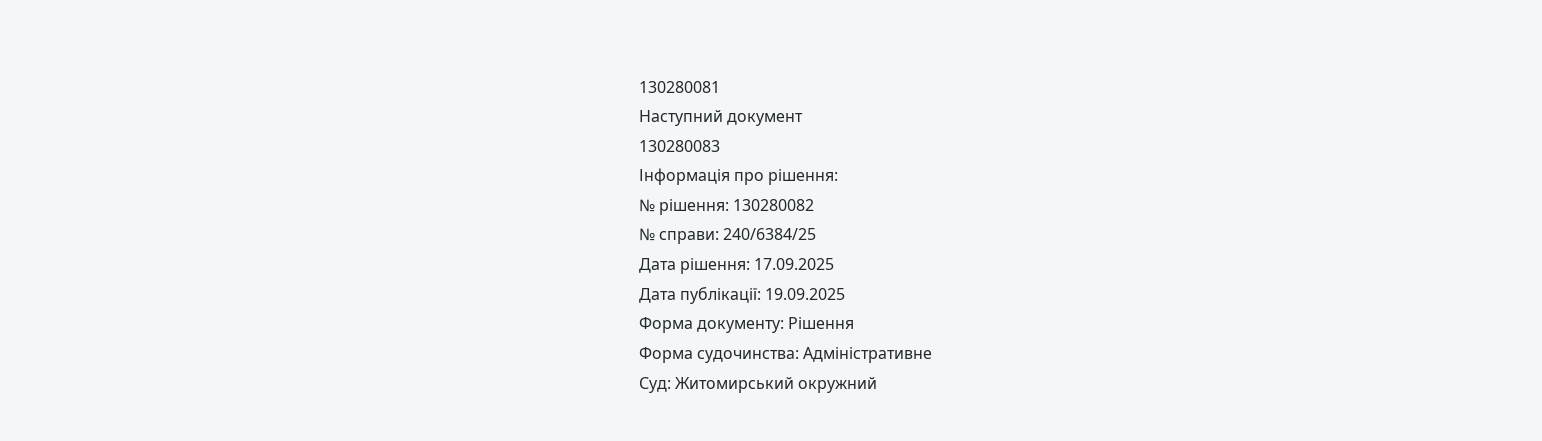130280081
Наступний документ
130280083
Інформація про рішення:
№ рішення: 130280082
№ справи: 240/6384/25
Дата рішення: 17.09.2025
Дата публікації: 19.09.2025
Форма документу: Рішення
Форма судочинства: Адміністративне
Суд: Житомирський окружний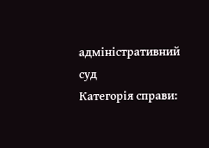адміністративний суд
Категорія справи: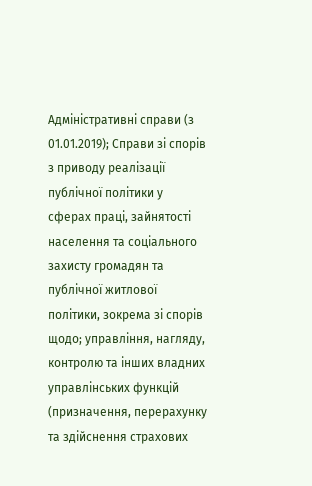Адміністративні справи (з 01.01.2019); Справи зі спорів з приводу реалізації публічної політики у сферах праці, зайнятості населення та соціального захисту громадян та публічної житлової політики, зокрема зі спорів щодо; управління, нагляду, контролю та інших владних управлінських функцій (призначення, перерахунку та здійснення страхових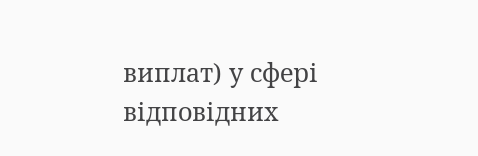виплат) у сфері відповідних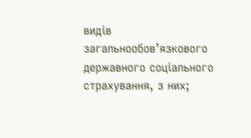видів загальнообов’язкового державного соціального страхування, з них;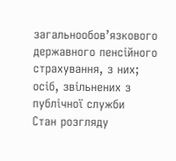загальнообов’язкового державного пенсійного страхування, з них; осіб, звільнених з публічної служби
Стан розгляду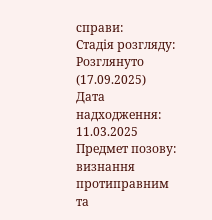справи:
Стадія розгляду: Розглянуто (17.09.2025)
Дата надходження: 11.03.2025
Предмет позову: визнання протиправним та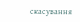скасування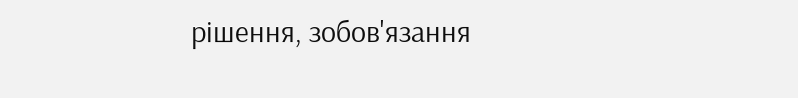рішення, зобов'язання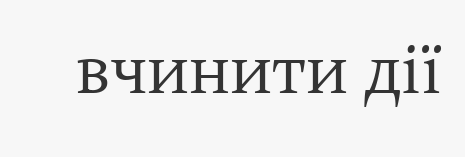вчинити дії